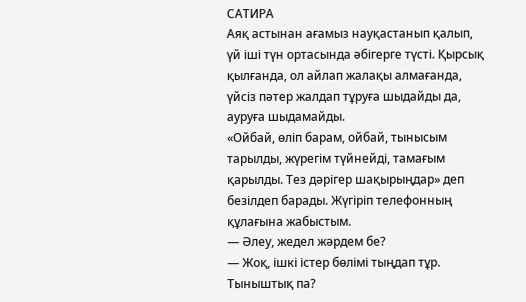САТИРА
Аяқ астынан ағамыз науқастанып қалып, үй іші түн ортасында әбігерге түсті. Қырсық қылғанда, ол айлап жалақы алмағанда, үйсіз пәтер жалдап тұруға шыдайды да, ауруға шыдамайды.
«Ойбай, өліп барам, ойбай, тынысым тарылды, жүрегім түйнейді, тамағым қарылды. Тез дәрігер шақырыңдар» деп безілдеп барады. Жүгіріп телефонның құлағына жабыстым.
— Әлеу, жедел жәрдем бе?
— Жоқ, ішкі істер бөлімі тыңдап тұр. Тыныштық па?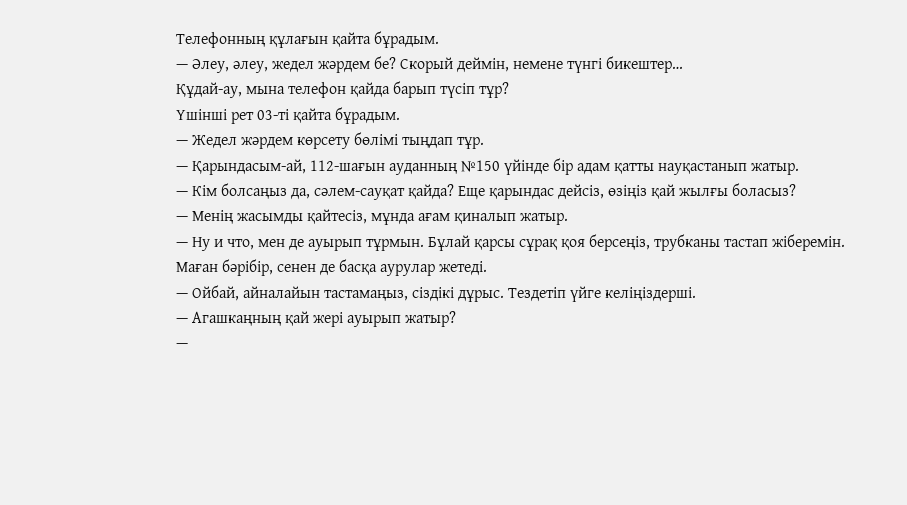Телефонның құлағын қайта бұрадым.
— Әлеу, әлеу, жедел жәрдем бе? Скорый деймін, немене түнгі бикештер…
Құдай-ау, мына телефон қайда барып түсіп тұр?
Үшінші рет 03-ті қайта бұрадым.
— Жедел жәрдем көрсету бөлімі тыңдап тұр.
— Қарындасым-ай, 112-шағын ауданның №150 үйінде бір адам қатты науқастанып жатыр.
— Кім болсаңыз да, сәлем-сауқат қайда? Еще қарындас дейсіз, өзіңіз қай жылғы боласыз?
— Менің жасымды қайтесіз, мұнда ағам қиналып жатыр.
— Ну и что, мен де ауырып тұрмын. Бұлай қарсы сұрақ қоя берсеңіз, трубканы тастап жіберемін. Маған бәрібір, сенен де басқа аурулар жетеді.
— Ойбай, айналайын тастамаңыз, сіздікі дұрыс. Тездетіп үйге келіңіздерші.
— Агашкаңның қай жері ауырып жатыр?
—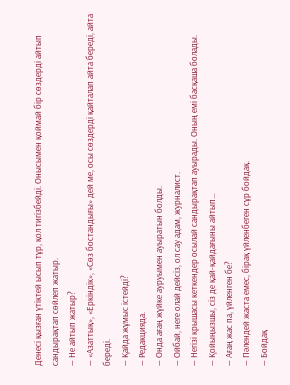Денесі қызған үтіктей ысып тұр, қол тигізбейді. Онысымен қоймай бір сөздерді айтып сандырақтап сөйлеп жатыр.
— Не айтып жатыр?
— «Азаттық», «Еркіндік», «Сөз бостандығы» дей ме, осы сөздерді қайталап айта береді, айта береді.
— Қайда жұмыс істейді?
— Редакцияда.
— Онда ағаң жүйке ауруымен ауыратын болды.
— Ойбай, неге олай дейсіз, ол сау адам, журналист.
— Негізі крышасы кеткендер осылай сандырақтап ауырады. Оның емі басқаша болады.
— Қойыңызшы, сіз де қай-қайдағыны айтып…
— Ағаң жас па, үйленген бе?
— Пәлендей жаста емес, бірақ үйленбеген сұр бойдақ.
— Бойдақ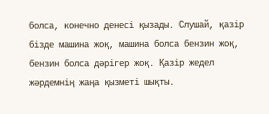болса, конечно денесі қызады. Слушай, қазір бізде машина жоқ, машина болса бензин жоқ, бензин болса дәрігер жоқ. Қазір жедел жәрдемнің жаңа қызметі шықты.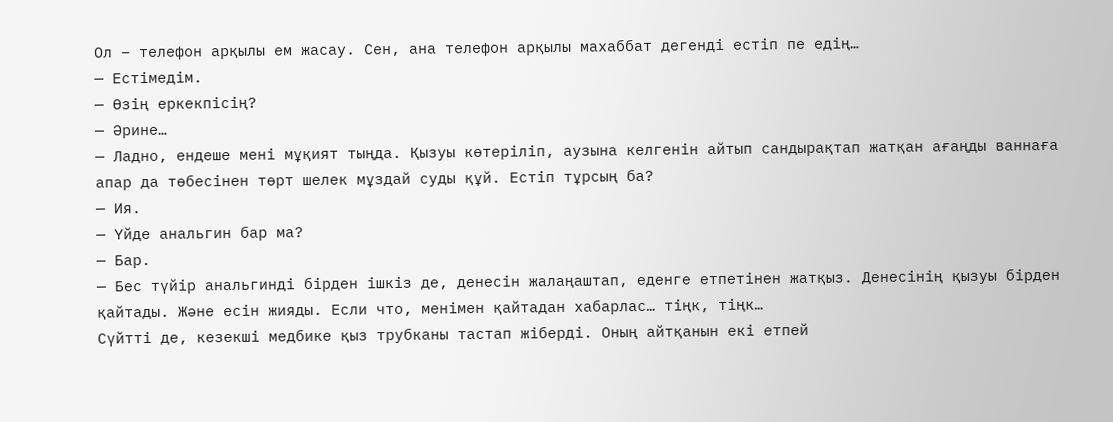Ол – телефон арқылы ем жасау. Сен, ана телефон арқылы махаббат дегенді естіп пе едің…
— Естімедім.
— Өзің еркекпісің?
— Әрине…
— Ладно, ендеше мені мұқият тыңда. Қызуы көтеріліп, аузына келгенін айтып сандырақтап жатқан ағаңды ваннаға апар да төбесінен төрт шелек мұздай суды құй. Естіп тұрсың ба?
— Ия.
— Үйде анальгин бар ма?
— Бар.
— Бес түйір анальгинді бірден ішкіз де, денесін жалаңаштап, еденге етпетінен жатқыз. Денесінің қызуы бірден қайтады. Және есін жияды. Если что, менімен қайтадан хабарлас… тіңк, тіңк…
Сүйтті де, кезекші медбике қыз трубканы тастап жіберді. Оның айтқанын екі етпей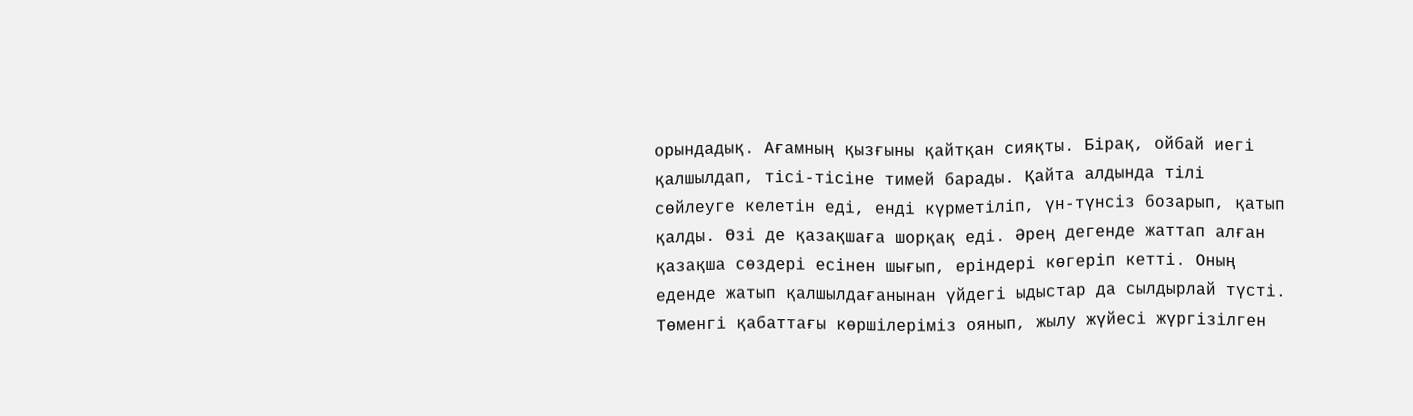орындадық. Ағамның қызғыны қайтқан сияқты. Бірақ, ойбай иегі қалшылдап, тісі-тісіне тимей барады. Қайта алдында тілі сөйлеуге келетін еді, енді күрметіліп, үн-түнсіз бозарып, қатып қалды. Өзі де қазақшаға шорқақ еді. Әрең дегенде жаттап алған қазақша сөздері есінен шығып, еріндері көгеріп кетті. Оның еденде жатып қалшылдағанынан үйдегі ыдыстар да сылдырлай түсті. Төменгі қабаттағы көршілеріміз оянып, жылу жүйесі жүргізілген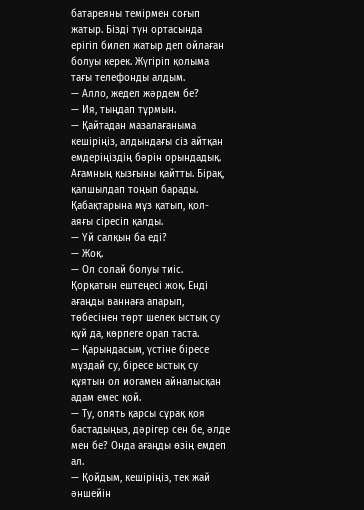батареяны темірмен соғып жатыр. Бізді түн ортасында ерігіп билеп жатыр деп ойлаған болуы керек. Жүгіріп қолыма тағы телефонды алдым.
— Алло, жедел жәрдем бе?
— Ия, тыңдап тұрмын.
— Қайтадан мазалағаныма кешіріңіз, алдындағы сіз айтқан емдеріңіздің бәрін орындадық. Ағамның қызғыны қайтты. Бірақ, қалшылдап тоңып барады. Қабақтарына мұз қатып, қол-аяғы сіресіп қалды.
— Үй салқын ба еді?
— Жоқ.
— Ол солай болуы тиіс. Қорқатын ештеңесі жоқ. Енді ағаңды ваннаға апарып, төбесінен төрт шелек ыстық су құй да, көрпеге орап таста.
— Қарындасым, үстіне біресе мұздай су, біресе ыстық су құятын ол иогамен айналысқан адам емес қой.
— Ту, опять қарсы сұрақ қоя бастадыңыз, дәрігер сен бе, әлде мен бе? Онда ағаңды өзің емдеп ал.
— Қойдым, кешіріңіз, тек жай әншейін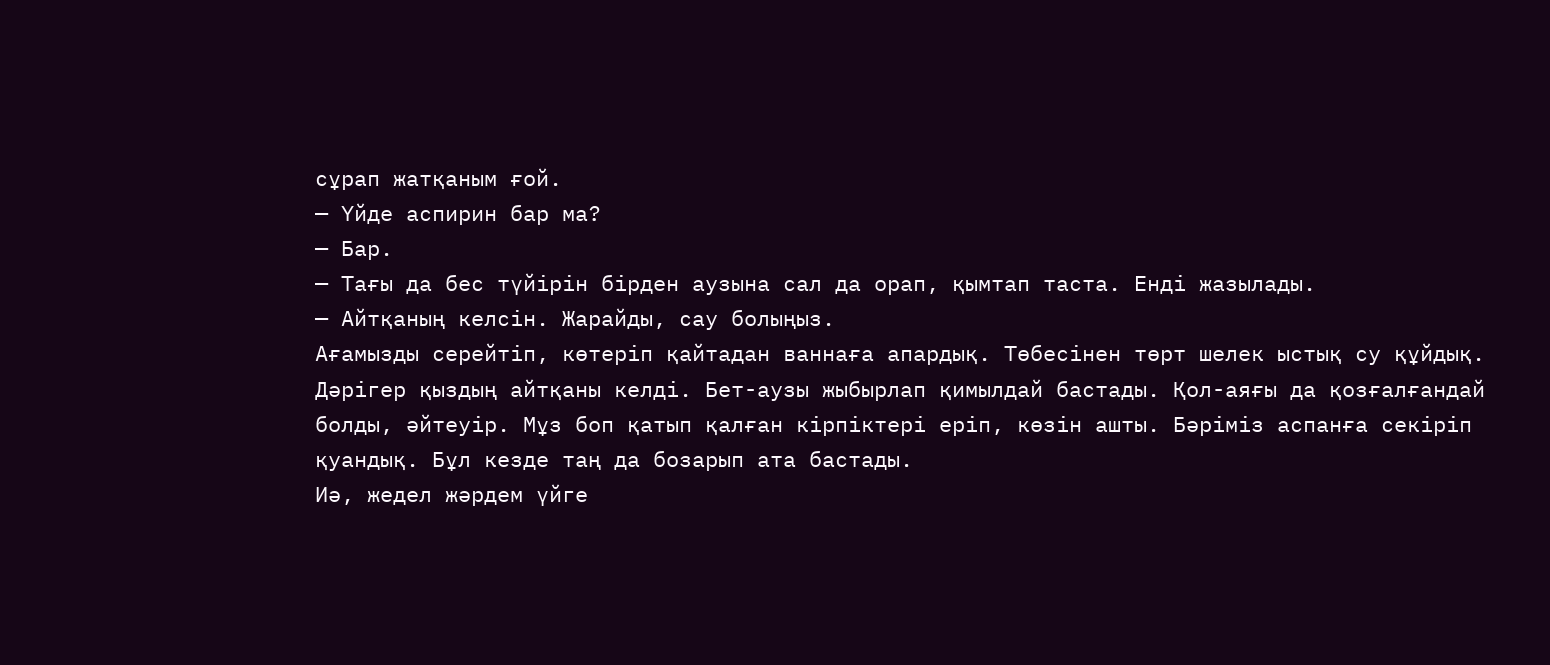сұрап жатқаным ғой.
— Үйде аспирин бар ма?
— Бар.
— Тағы да бес түйірін бірден аузына сал да орап, қымтап таста. Енді жазылады.
— Айтқаның келсін. Жарайды, сау болыңыз.
Ағамызды серейтіп, көтеріп қайтадан ваннаға апардық. Төбесінен төрт шелек ыстық су құйдық. Дәрігер қыздың айтқаны келді. Бет-аузы жыбырлап қимылдай бастады. Қол-аяғы да қозғалғандай болды, әйтеуір. Мұз боп қатып қалған кірпіктері еріп, көзін ашты. Бәріміз аспанға секіріп қуандық. Бұл кезде таң да бозарып ата бастады.
Иә, жедел жәрдем үйге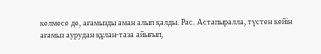келмесе де, ағамызды аман алып қалды. Рас. Астапыралла, түстен кейін ағамыз аурудан құлан-таза айығып,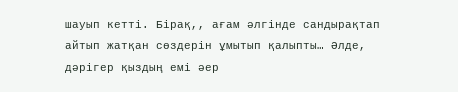шауып кетті. Бірақ,, ағам әлгінде сандырақтап айтып жатқан сөздерін ұмытып қалыпты… Әлде, дәрігер қыздың емі әер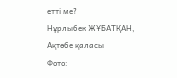етті ме?
Нұрлыбек ЖҰБАТҚАН,
Ақтөбе қаласы
Фото: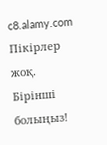c8.alamy.com
Пікірлер жоқ. Бірінші болыңыз!